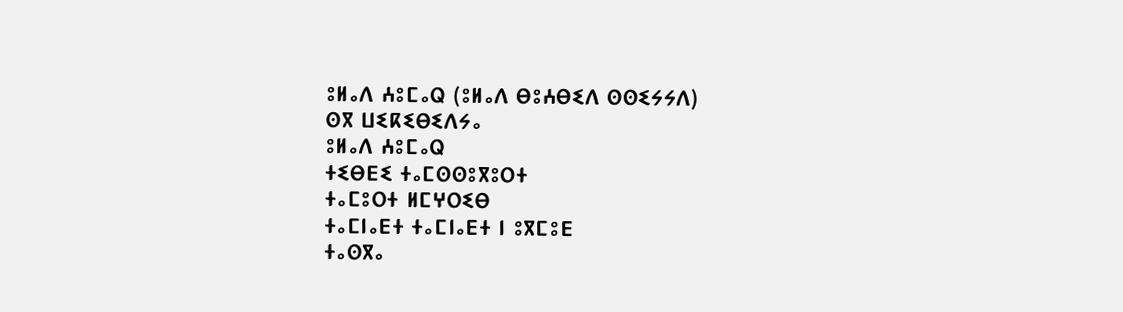ⵓⵍⴰⴷ ⵄⵓⵎⴰⵕ (ⵓⵍⴰⴷ ⴱⵓⵄⴱⵉⴷ ⵙⵙⵉⵢⵢⴷ)
ⵙⴳ ⵡⵉⴽⵉⴱⵉⴷⵢⴰ
ⵓⵍⴰⴷ ⵄⵓⵎⴰⵕ
ⵜⵉⴱⴹⵉ ⵜⴰⵎⵙⵙⵓⴳⵓⵔⵜ
ⵜⴰⵎⵓⵔⵜ ⵍⵎⵖⵔⵉⴱ
ⵜⴰⵎⵏⴰⴹⵜ ⵜⴰⵎⵏⴰⴹⵜ ⵏ ⵓⴳⵎⵓⴹ
ⵜⴰⵙⴳⴰ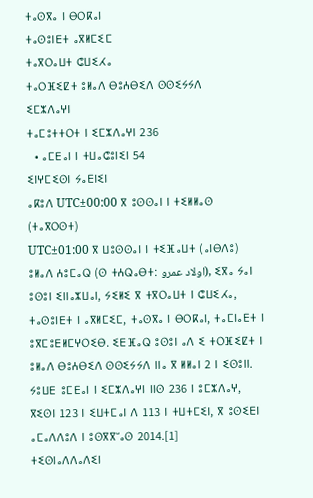ⵜⴰⵙⴳⴰ ⵏ ⴱⵔⴽⴰⵏ
ⵜⴰⵙⵓⵏⴹⵜ ⴰⴳⵍⵎⵉⵎ
ⵜⴰⴳⵔⴰⵡⵜ ⵛⵡⵉⵃⴰ
ⵜⴰⵔⴼⵉⵇⵜ ⵓⵍⴰⴷ ⴱⵓⵄⴱⵉⴷ ⵙⵙⵉⵢⵢⴷ
ⵉⵎⵣⴷⴰⵖⵏ
ⵜⴰⵎⵓⵜⵜⵔⵜ ⵏ ⵉⵎⵣⴷⴰⵖⵏ 236
  • ⴰⵎⴹⴰⵏ ⵏ ⵜⵡⴰⵛⵓⵏⵉⵏ 54
ⵉⵏⵖⵎⵉⵙⵏ ⵢⴰⴹⵏⵉⵏ
ⴰⴽⵓⴷ UTC±00:00 ⴳ ⵓⵙⵙⴰⵏ ⵏ ⵜⵉⵍⵍⴰⵙ (ⵜⴰⴳⵔⵙⵜ)
UTC±01:00 ⴳ ⵡⵓⵙⵙⴰⵏ ⵏ ⵜⵉⴼⴰⵡⵜ (ⴰⵏⴱⴷⵓ)
ⵓⵍⴰⴷ ⵄⵓⵎⴰⵕ (ⵙ ⵜⵄⵕⴰⴱⵜ: اولاد عمرو), ⵉⴳⴰ ⵢⴰⵏ ⵓⵙⵓⵏ ⵉⵏⵏⴰⵣⵡⴰⵏ, ⵢⵉⵍⵉ ⴳ ⵜⴳⵔⴰⵡⵜ ⵏ ⵛⵡⵉⵃⴰ, ⵜⴰⵙⵓⵏⴹⵜ ⵏ ⴰⴳⵍⵎⵉⵎ, ⵜⴰⵙⴳⴰ ⵏ ⴱⵔⴽⴰⵏ, ⵜⴰⵎⵏⴰⴹⵜ ⵏ ⵓⴳⵎⵓⴹⵍⵎⵖⵔⵉⴱ. ⵉⴹⴼⴰⵕ ⵓⵙⵓⵏ ⴰⴷ ⵉ ⵜⵔⴼⵉⵇⵜ ⵏ ⵓⵍⴰⴷ ⴱⵓⵄⴱⵉⴷ ⵙⵙⵉⵢⵢⴷ ⵏⵏⴰ ⴳ ⵍⵍⴰⵏ 2 ⵏ ⵉⵙⵓⵏⵏ. ⵢⵓⵡⴹ ⵓⵎⴹⴰⵏ ⵏ ⵉⵎⵣⴷⴰⵖⵏ ⵏⵏⵙ 236 ⵏ ⵓⵎⵣⴷⴰⵖ, ⴳⵉⵙⵏ 123 ⵏ ⵉⵡⵜⵎⴰⵏ ⴷ 113 ⵏ ⵜⵡⵜⵎⵉⵏ, ⴳ ⵓⵙⵉⴹⵏ ⴰⵎⴰⴷⴷⵓⴷ ⵏ ⵓⵙⴳⴳⵯⴰⵙ 2014.[1]
ⵜⵉⵙⵏⴰⴷⴷⴰⴷⵉⵏ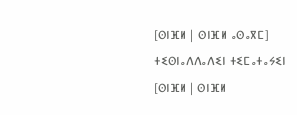[ⵙⵏⴼⵍ | ⵙⵏⴼⵍ ⴰⵙⴰⴳⵎ]
ⵜⵉⵙⵏⴰⴷⴷⴰⴷⵉⵏ ⵜⵉⵎⴰⵜⴰⵢⵉⵏ
[ⵙⵏⴼⵍ | ⵙⵏⴼⵍ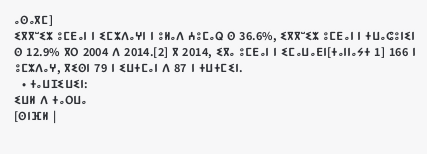ⴰⵙⴰⴳⵎ]
ⵉⴳⴳⵯⵉⵣ ⵓⵎⴹⴰⵏ ⵏ ⵉⵎⵣⴷⴰⵖⵏ ⵏ ⵓⵍⴰⴷ ⵄⵓⵎⴰⵕ ⵙ 36.6%, ⵉⴳⴳⵯⵉⵣ ⵓⵎⴹⴰⵏ ⵏ ⵜⵡⴰⵛⵓⵏⵉⵏ ⵙ 12.9% ⴳⵔ 2004 ⴷ 2014.[2] ⴳ 2014, ⵉⴳⴰ ⵓⵎⴹⴰⵏ ⵏ ⵉⵎⴰⵡⴰⴹⵏ[ⵜⴰⵏⵏⴰⵢⵜ 1] 166 ⵏ ⵓⵎⵣⴷⴰⵖ, ⴳⵉⵙⵏ 79 ⵏ ⵉⵡⵜⵎⴰⵏ ⴷ 87 ⵏ ⵜⵡⵜⵎⵉⵏ.
  • ⵜⴰⵡⵊⵉⵡⵉⵏ:
ⵉⵡⵍ ⴷ ⵜⴰⵔⵡⴰ
[ⵙⵏⴼⵍ |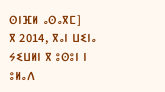ⵙⵏⴼⵍ ⴰⵙⴰⴳⵎ]
ⴳ 2014, ⴳⴰⵏ ⵡⵉⵏⴰ ⵢⵉⵡⵍⵏ ⴳ ⵓⵙⵓⵏ ⵏ ⵓⵍⴰⴷ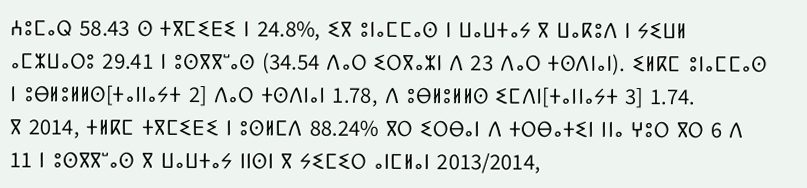ⵄⵓⵎⴰⵕ 58.43 ⵙ ⵜⴳⵎⵉⴹⵉ ⵏ 24.8%, ⵉⴳ ⵓⵏⴰⵎⵎⴰⵙ ⵏ ⵡⴰⵡⵜⴰⵢ ⴳ ⵡⴰⴽⵓⴷ ⵏ ⵢⵉⵡⵍ ⴰⵎⵣⵡⴰⵔⵓ 29.41 ⵏ ⵓⵙⴳⴳⵯⴰⵙ (34.54 ⴷⴰⵔ ⵉⵔⴳⴰⵣⵏ ⴷ 23 ⴷⴰⵔ ⵜⵙⴷⵏⴰⵏ). ⵉⵍⴽⵎ ⵓⵏⴰⵎⵎⴰⵙ ⵏ ⵓⴱⵍⵓⵍⵍⵙ[ⵜⴰⵏⵏⴰⵢⵜ 2] ⴷⴰⵔ ⵜⵙⴷⵏⴰⵏ 1.78, ⴷ ⵓⴱⵍⵓⵍⵍⵙ ⵉⵎⴷⵏ[ⵜⴰⵏⵏⴰⵢⵜ 3] 1.74.
ⴳ 2014, ⵜⵍⴽⵎ ⵜⴳⵎⵉⴹⵉ ⵏ ⵓⵙⵍⵎⴷ 88.24% ⴳⵔ ⵉⵔⴱⴰⵏ ⴷ ⵜⵔⴱⴰⵜⵉⵏ ⵏⵏⴰ ⵖⵓⵔ ⴳⵔ 6 ⴷ 11 ⵏ ⵓⵙⴳⴳⵯⴰⵙ ⴳ ⵡⴰⵡⵜⴰⵢ ⵏⵏⵙⵏ ⴳ ⵢⵉⵎⵉⵔ ⴰⵏⵎⵍⴰⵏ 2013/2014,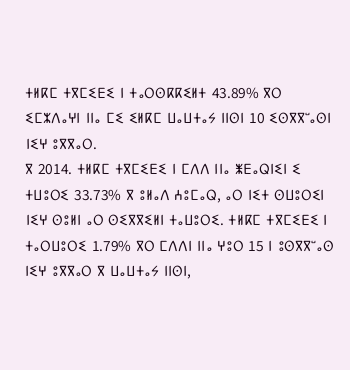ⵜⵍⴽⵎ ⵜⴳⵎⵉⴹⵉ ⵏ ⵜⴰⵔⵙⴽⴽⵉⵍⵜ 43.89% ⴳⵔ ⵉⵎⵣⴷⴰⵖⵏ ⵏⵏⴰ ⵎⵉ ⵉⵍⴽⵎ ⵡⴰⵡⵜⴰⵢ ⵏⵏⵙⵏ 10 ⵉⵙⴳⴳⵯⴰⵙⵏ ⵏⵉⵖ ⵓⴳⴳⴰⵔ.
ⴳ 2014. ⵜⵍⴽⵎ ⵜⴳⵎⵉⴹⵉ ⵏ ⵎⴷⴷ ⵏⵏⴰ ⵥⴹⴰⵕⵏⵉⵏ ⵉ ⵜⵡⵓⵔⵉ 33.73% ⴳ ⵓⵍⴰⴷ ⵄⵓⵎⴰⵕ, ⴰⵔ ⵏⵉⵜ ⵙⵡⵓⵔⵉⵏ ⵏⵉⵖ ⵙⵓⵍⵏ ⴰⵔ ⵙⵉⴳⴳⵉⵍⵏ ⵜⴰⵡⵓⵔⵉ. ⵜⵍⴽⵎ ⵜⴳⵎⵉⴹⵉ ⵏ ⵜⴰⵔⵡⵓⵔⵉ 1.79% ⴳⵔ ⵎⴷⴷⵏ ⵏⵏⴰ ⵖⵓⵔ 15 ⵏ ⵓⵙⴳⴳⵯⴰⵙ ⵏⵉⵖ ⵓⴳⴳⴰⵔ ⴳ ⵡⴰⵡⵜⴰⵢ ⵏⵏⵙⵏ,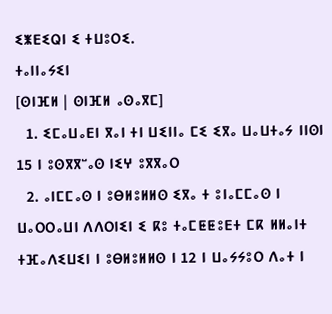ⵉⵥⴹⵉⵕⵏ ⵉ ⵜⵡⵓⵔⵉ.
ⵜⴰⵏⵏⴰⵢⵉⵏ
[ⵙⵏⴼⵍ | ⵙⵏⴼⵍ ⴰⵙⴰⴳⵎ]
  1. ⵉⵎⴰⵡⴰⴹⵏ ⴳⴰⵏ ⵜⵏ ⵡⵉⵏⵏⴰ ⵎⵉ ⵉⴳⴰ ⵡⴰⵡⵜⴰⵢ ⵏⵏⵙⵏ 15 ⵏ ⵓⵙⴳⴳⵯⴰⵙ ⵏⵉⵖ ⵓⴳⴳⴰⵔ
  2. ⴰⵏⵎⵎⴰⵙ ⵏ ⵓⴱⵍⵓⵍⵍⵙ ⵉⴳⴰ ⵜ ⵓⵏⴰⵎⵎⴰⵙ ⵏ ⵡⴰⵔⵔⴰⵡⵏ ⴷⴷⵔⵏⵉⵏ ⵉ ⴽⵓ ⵜⴰⵎⵟⵟⵓⴹⵜ ⵎⴽ ⵍⵍⴰⵏⵜ ⵜⴼⴰⴷⵉⵡⵉⵏ ⵏ ⵓⴱⵍⵓⵍⵍⵙ ⵏ 12 ⵏ ⵡⴰⵢⵢⵓⵔ ⴷⴰⵜ ⵏ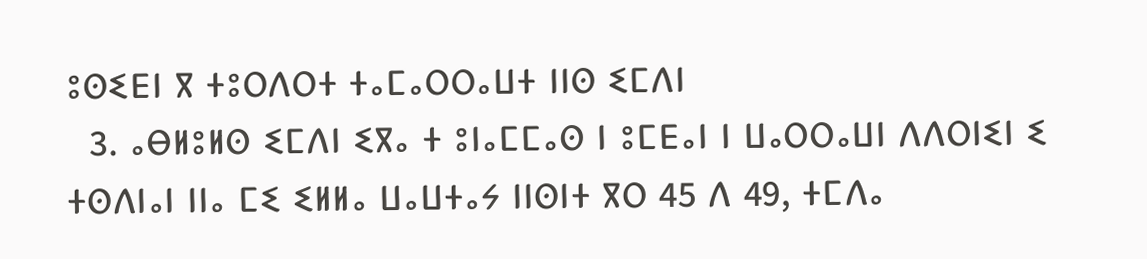ⵓⵙⵉⴹⵏ ⴳ ⵜⵓⵔⴷⵔⵜ ⵜⴰⵎⴰⵔⵔⴰⵡⵜ ⵏⵏⵙ ⵉⵎⴷⵏ
  3. ⴰⴱⵍⵓⵍⵙ ⵉⵎⴷⵏ ⵉⴳⴰ ⵜ ⵓⵏⴰⵎⵎⴰⵙ ⵏ ⵓⵎⴹⴰⵏ ⵏ ⵡⴰⵔⵔⴰⵡⵏ ⴷⴷⵔⵏⵉⵏ ⵉ ⵜⵙⴷⵏⴰⵏ ⵏⵏⴰ ⵎⵉ ⵉⵍⵍⴰ ⵡⴰⵡⵜⴰⵢ ⵏⵏⵙⵏⵜ ⴳⵔ 45 ⴷ 49, ⵜⵎⴷⴰ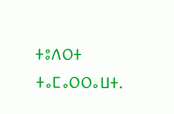ⵜⵓⴷⵔⵜ ⵜⴰⵎⴰⵔⵔⴰⵡⵜ.